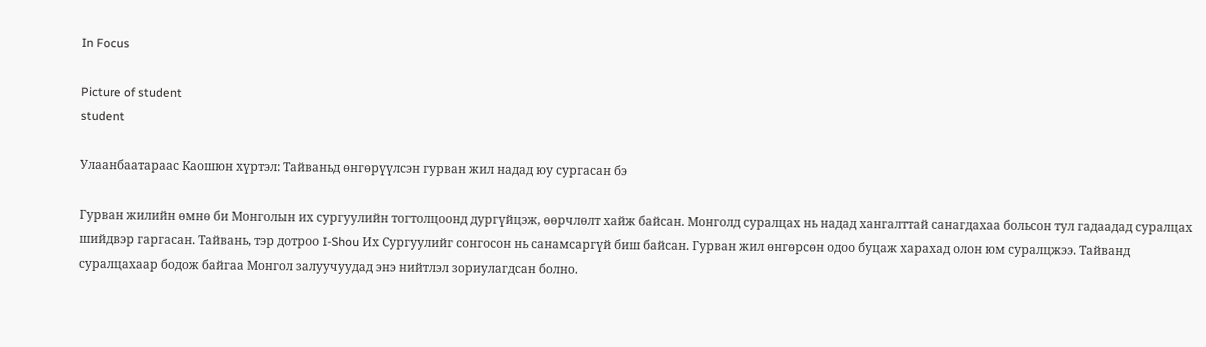In Focus

Picture of student
student

Улаанбаатараас Каошюн хүртэл: Тайваньд өнгөрүүлсэн гурван жил надад юу сургасан бэ

Гурван жилийн өмнө би Монголын их сургуулийн тогтолцоонд дургүйцэж, өөрчлөлт хайж байсан. Монголд суралцах нь надад хангалттай санагдахаа больсон тул гадаадад суралцах шийдвэр гаргасан. Тайвань, тэр дотроо I-Shou Их Сургуулийг сонгосон нь санамсаргүй биш байсан. Гурван жил өнгөрсөн одоо буцаж харахад олон юм суралцжээ. Тайванд суралцахаар бодож байгаа Монгол залуучуудад энэ нийтлэл зориулагдсан болно.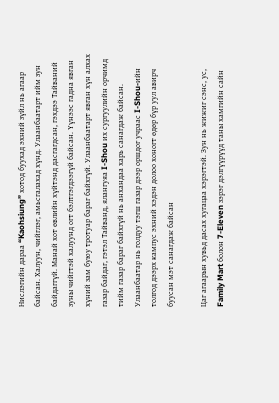Нислэгийн дараа “Kaohsiung” хотод буухад эхний зүйл нь агаар байсан. Халуун, чийглэг, амьсгалахад хүнд. Улаанбаатарт ийм зун байдаггүй. Манай хот өвлийн хүйтэнд дасгагдсан, гэхдээ Тайваний зуны чийгтэй халуунд огт бэлтгэгдээгүй байсан. Үүнээс гадна явган хүний зам буюу тротуар бараг байхгүй. Улаанбаатарт явган хүн алхах газар байдаг, гэтэл Тайванд, ялангуяа I-Shou их сургуулийн орчимд тийм газар бараг байхгүй нь анхандаа харь санагдаж байсан. Улаанбаатар нь голдуу тэгш газар дээр оршдог учраас I-Shou-ийн толгод дээрх кампус эхний хэдэн долоо хоногт өдөр бүр уул авирч буусан мэт санагдаж байсан

Цаг агаарын хувьд дасах хугацаа хэрэгтэй. Зун нь жижиг сэнс, ус, Family Mart болон 7-Eleven зэрэг дэлгүүрүүд таны хамгийн сайн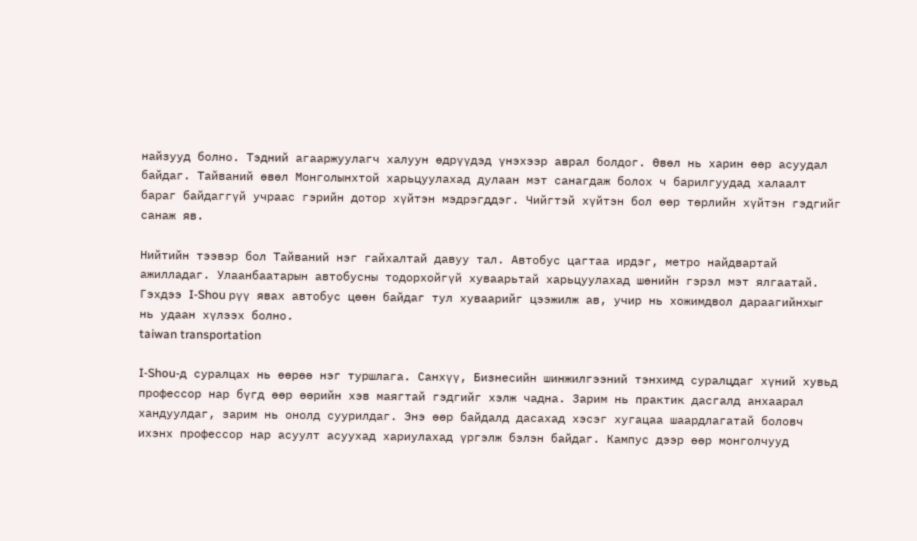найзууд болно. Тэдний агааржуулагч халуун өдрүүдэд үнэхээр аврал болдог. Өвөл нь харин өөр асуудал байдаг. Тайваний өвөл Монголынхтой харьцуулахад дулаан мэт санагдаж болох ч барилгуудад халаалт бараг байдаггүй учраас гэрийн дотор хүйтэн мэдрэгддэг. Чийгтэй хүйтэн бол өөр төрлийн хүйтэн гэдгийг санаж яв.

Нийтийн тээвэр бол Тайваний нэг гайхалтай давуу тал. Автобус цагтаа ирдэг, метро найдвартай ажилладаг. Улаанбаатарын автобусны тодорхойгүй хуваарьтай харьцуулахад шөнийн гэрэл мэт ялгаатай. Гэхдээ I-Shou рүү явах автобус цөөн байдаг тул хуваарийг цээжилж ав, учир нь хожимдвол дараагийнхыг нь удаан хүлээх болно.
taiwan transportation

I-Shou-д суралцах нь өөрөө нэг туршлага. Санхүү, Бизнесийн шинжилгээний тэнхимд суралцдаг хүний хувьд профессор нар бүгд өөр өөрийн хэв маягтай гэдгийг хэлж чадна. Зарим нь практик дасгалд анхаарал хандуулдаг, зарим нь онолд суурилдаг. Энэ өөр байдалд дасахад хэсэг хугацаа шаардлагатай боловч ихэнх профессор нар асуулт асуухад хариулахад үргэлж бэлэн байдаг. Кампус дээр өөр монголчууд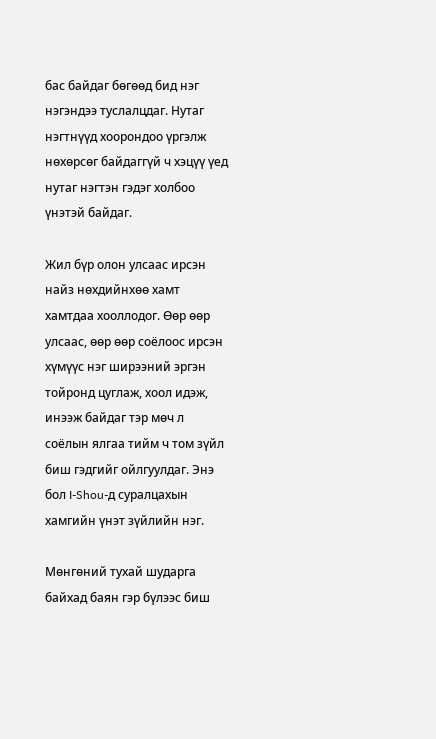бас байдаг бөгөөд бид нэг нэгэндээ туслалцдаг. Нутаг нэгтнүүд хоорондоо үргэлж нөхөрсөг байдаггүй ч хэцүү үед нутаг нэгтэн гэдэг холбоо үнэтэй байдаг.

Жил бүр олон улсаас ирсэн найз нөхдийнхөө хамт хамтдаа хооллодог. Өөр өөр улсаас, өөр өөр соёлоос ирсэн хүмүүс нэг ширээний эргэн тойронд цуглаж, хоол идэж, инээж байдаг тэр мөч л соёлын ялгаа тийм ч том зүйл биш гэдгийг ойлгуулдаг. Энэ бол I-Shou-д суралцахын хамгийн үнэт зүйлийн нэг.

Мөнгөний тухай шударга байхад баян гэр бүлээс биш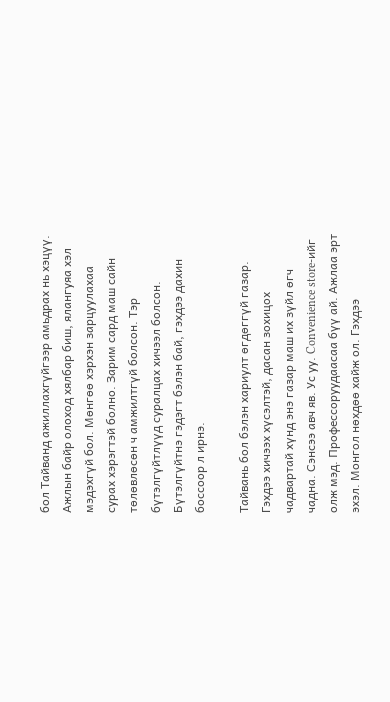бол Тайванд ажиллахгүйгээр амьдрах нь хэцүү. Ажлын байр олоход хялбар биш, ялангуяа хэл мэдэхгүй бол. Мөнгөө хэрхэн зарцуулахаа сурах хэрэгтэй болно. Зарим сард маш сайн төлөвлөсөн ч амжилтгүй болсон. Тэр бүтэлгүйтлүүд суралцах хичээл болсон. Бүтэлгүйтнэ гэдэгт бэлэн бай, гэхдээ дахин боссоор л ирнэ.

Тайвань бол бэлэн хариулт өгдөггүй газар. Гэхдээ хичээх хүсэлтэй, дасан зохицох чадвартай хүнд энэ газар маш их зүйл өгч чадна. Сэнсээ авч яв. Ус уу. Convenience store-ийг олж мэд. Профессоруудаасаа бүү ай. Ажлаа эрт эхэл. Монгол нөхдөө хайж ол. Гэхдээ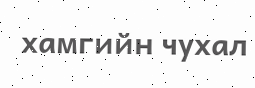хамгийн чухал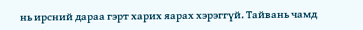нь ирсний дараа гэрт харих яарах хэрэггүй. Тайвань чамд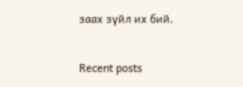заах зүйл их бий.

Recent posts